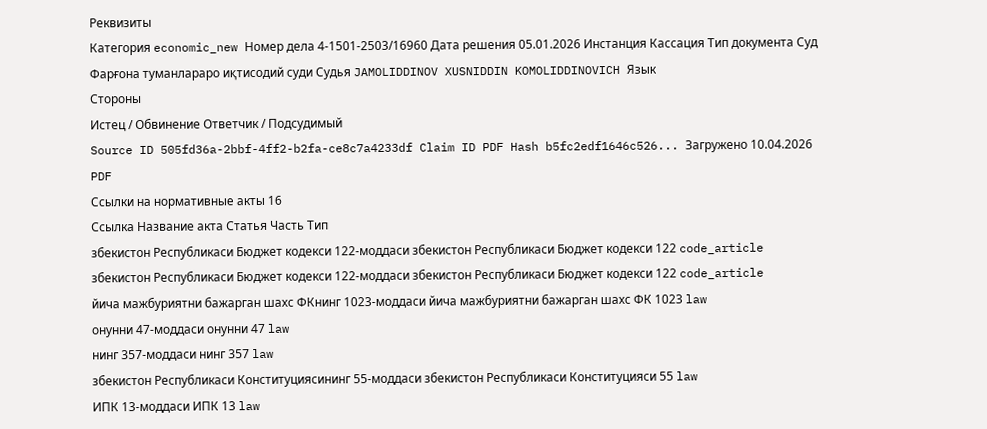Реквизиты
Категория economic_new Номер дела 4-1501-2503/16960 Дата решения 05.01.2026 Инстанция Кассация Тип документа Суд Фарғона туманлараро иқтисодий суди Судья JAMOLIDDINOV XUSNIDDIN KOMOLIDDINOVICH Язык
Стороны
Истец / Обвинение Ответчик / Подсудимый
Source ID 505fd36a-2bbf-4ff2-b2fa-ce8c7a4233df Claim ID PDF Hash b5fc2edf1646c526... Загружено 10.04.2026 PDF
Ссылки на нормативные акты 16
Ссылка Название акта Статья Часть Тип
збекистон Республикаси Бюджет кодекси 122-моддаси збекистон Республикаси Бюджет кодекси 122 code_article
збекистон Республикаси Бюджет кодекси 122-моддаси збекистон Республикаси Бюджет кодекси 122 code_article
йича мажбуриятни бажарган шахс ФКнинг 1023-моддаси йича мажбуриятни бажарган шахс ФК 1023 law
онунни 47-моддаси онунни 47 law
нинг 357-моддаси нинг 357 law
збекистон Республикаси Конституциясининг 55-моддаси збекистон Республикаси Конституцияси 55 law
ИПК 13-моддаси ИПК 13 law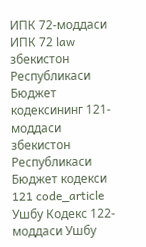ИПК 72-моддаси ИПК 72 law
збекистон Республикаси Бюджет кодексининг 121-моддаси збекистон Республикаси Бюджет кодекси 121 code_article
Ушбу Кодекс 122-моддаси Ушбу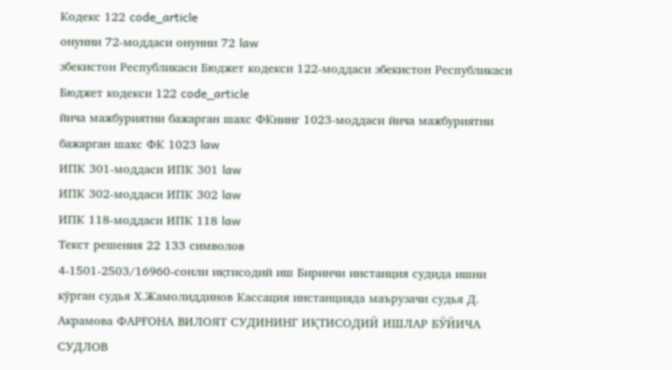Кодекс 122 code_article
онунни 72-моддаси онунни 72 law
збекистон Республикаси Бюджет кодекси 122-моддаси збекистон Республикаси Бюджет кодекси 122 code_article
йича мажбуриятни бажарган шахс ФКнинг 1023-моддаси йича мажбуриятни бажарган шахс ФК 1023 law
ИПК 301-моддаси ИПК 301 law
ИПК 302-моддаси ИПК 302 law
ИПК 118-моддаси ИПК 118 law
Текст решения 22 133 символов
4-1501-2503/16960-сонли иқтисодий иш Биринчи инстанция судида ишни кўрган судья Х.Жамолиддинов Кассация инстанцияда маърузачи судья Д. Акрамова ФАРҒОНА ВИЛОЯТ СУДИНИНГ ИҚТИСОДИЙ ИШЛАР БЎЙИЧА СУДЛОВ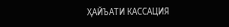ҲАЙЪАТИ КАССАЦИЯ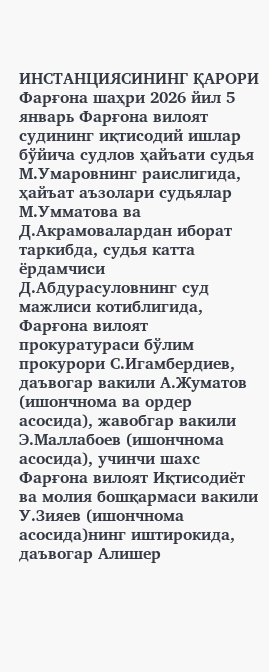ИНСТАНЦИЯСИНИНГ ҚАРОРИ Фарғона шаҳри 2026 йил 5 январь Фарғона вилоят судининг иқтисодий ишлар бўйича судлов ҳайъати судья М.Умаровнинг раислигида, ҳайъат аъзолари судьялар М.Умматова ва Д.Акрамовалардан иборат таркибда, судья катта ёрдамчиси Д.Абдурасуловнинг суд мажлиси котиблигида, Фарғона вилоят прокуратураси бўлим прокурори С.Игамбердиев, даъвогар вакили А.Жуматов (ишончнома ва ордер асосида), жавобгар вакили Э.Маллабоев (ишончнома асосида), учинчи шахс Фарғона вилоят Иқтисодиёт ва молия бошқармаси вакили У.Зияев (ишончнома асосида)нинг иштирокида, даъвогар Алишер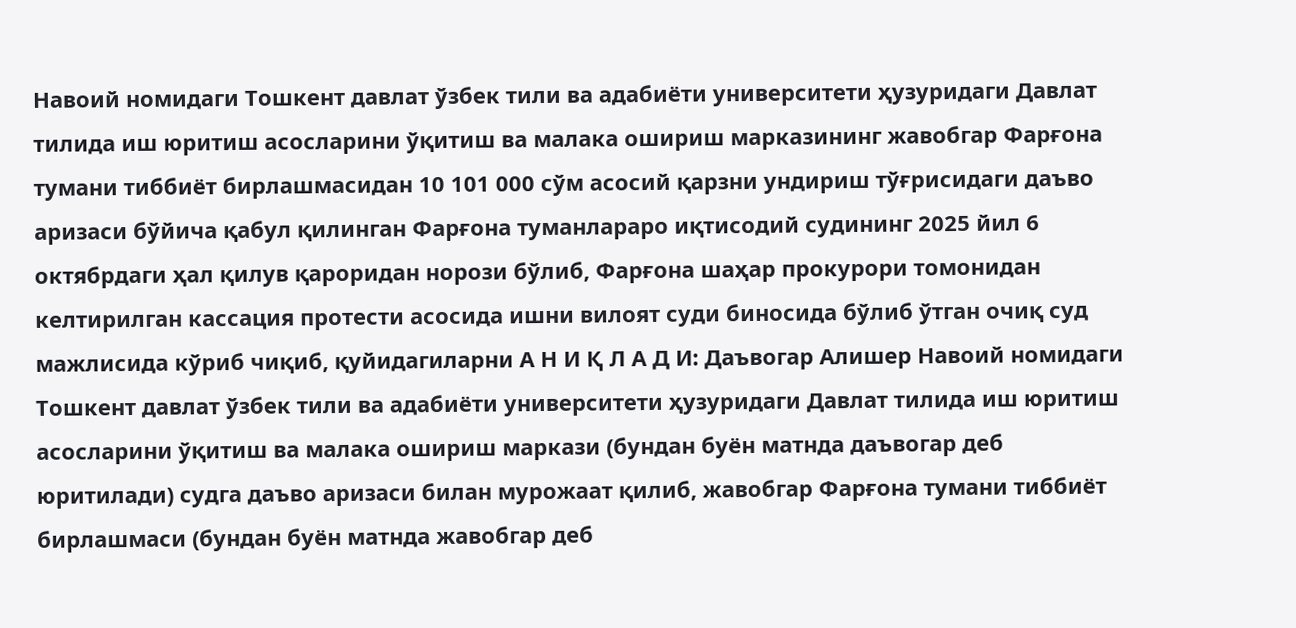Навоий номидаги Тошкент давлат ўзбек тили ва адабиёти университети ҳузуридаги Давлат тилида иш юритиш асосларини ўқитиш ва малака ошириш марказининг жавобгар Фарғона тумани тиббиёт бирлашмасидан 10 101 000 сўм асосий қарзни ундириш тўғрисидаги даъво аризаси бўйича қабул қилинган Фарғона туманлараро иқтисодий судининг 2025 йил 6 октябрдаги ҳал қилув қароридан норози бўлиб, Фарғона шаҳар прокурори томонидан келтирилган кассация протести асосида ишни вилоят суди биносида бўлиб ўтган очиқ суд мажлисида кўриб чиқиб, қуйидагиларни А Н И Қ Л А Д И: Даъвогар Алишер Навоий номидаги Тошкент давлат ўзбек тили ва адабиёти университети ҳузуридаги Давлат тилида иш юритиш асосларини ўқитиш ва малака ошириш маркази (бундан буён матнда даъвогар деб юритилади) судга даъво аризаси билан мурожаат қилиб, жавобгар Фарғона тумани тиббиёт бирлашмаси (бундан буён матнда жавобгар деб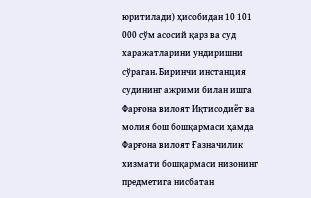юритилади) ҳисобидан 10 101 000 сўм асосий қарз ва суд харажатларини ундиришни сўраган. Биринчи инстанция судининг ажрими билан ишга Фарғона вилоят Иқтисодиёт ва молия бош бошқармаси ҳамда Фарғона вилоят Ғазначилик хизмати бошқармаси низонинг предметига нисбатан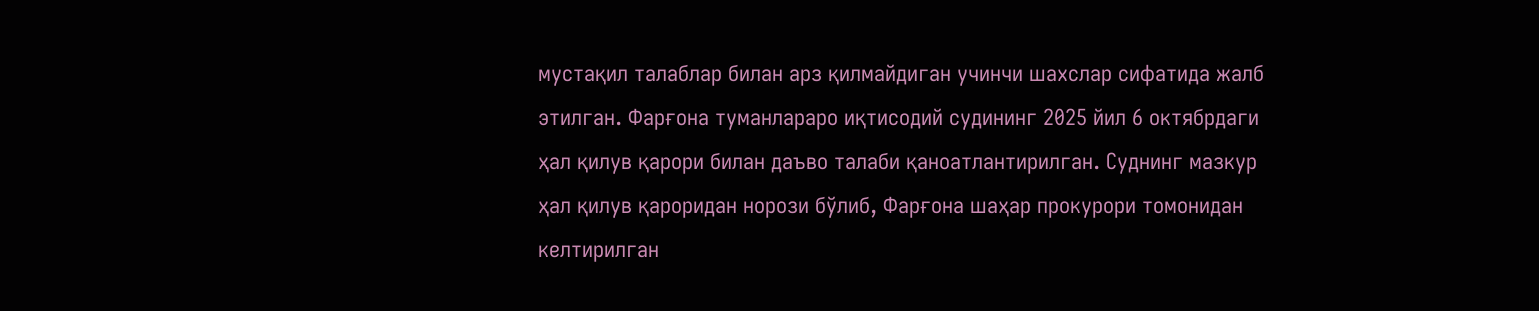мустақил талаблар билан арз қилмайдиган учинчи шахслар сифатида жалб этилган. Фарғона туманлараро иқтисодий судининг 2025 йил 6 октябрдаги ҳал қилув қарори билан даъво талаби қаноатлантирилган. Суднинг мазкур ҳал қилув қароридан норози бўлиб, Фарғона шаҳар прокурори томонидан келтирилган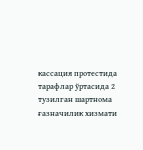кассация протестида тарафлар ўртасида 2 тузилган шартнома ғазначилик хизмати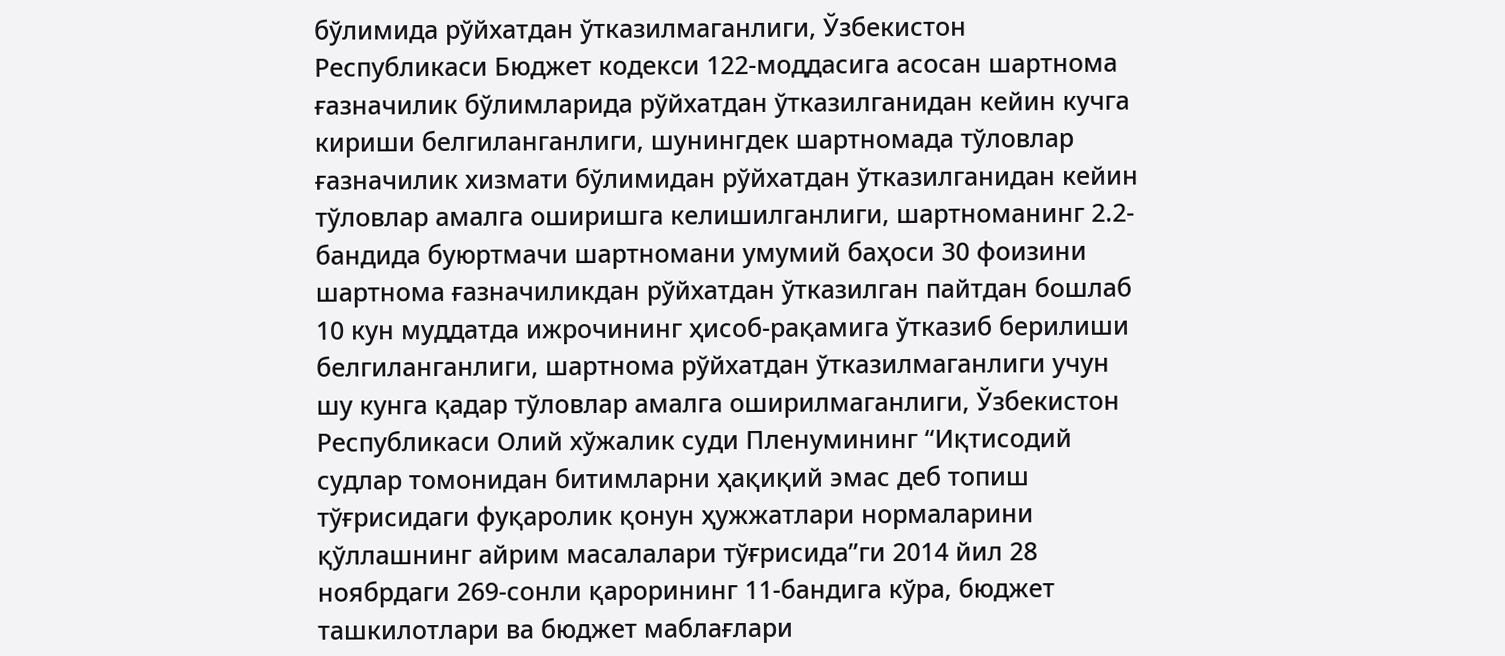бўлимида рўйхатдан ўтказилмаганлиги, Ўзбекистон Республикаси Бюджет кодекси 122-моддасига асосан шартнома ғазначилик бўлимларида рўйхатдан ўтказилганидан кейин кучга кириши белгиланганлиги, шунингдек шартномада тўловлар ғазначилик хизмати бўлимидан рўйхатдан ўтказилганидан кейин тўловлар амалга оширишга келишилганлиги, шартноманинг 2.2-бандида буюртмачи шартномани умумий баҳоси 30 фоизини шартнома ғазначиликдан рўйхатдан ўтказилган пайтдан бошлаб 10 кун муддатда ижрочининг ҳисоб-рақамига ўтказиб берилиши белгиланганлиги, шартнома рўйхатдан ўтказилмаганлиги учун шу кунга қадар тўловлар амалга оширилмаганлиги, Ўзбекистон Республикаси Олий хўжалик суди Пленумининг “Иқтисодий судлар томонидан битимларни ҳақиқий эмас деб топиш тўғрисидаги фуқаролик қонун ҳужжатлари нормаларини қўллашнинг айрим масалалари тўғрисида”ги 2014 йил 28 ноябрдаги 269-сонли қарорининг 11-бандига кўра, бюджет ташкилотлари ва бюджет маблағлари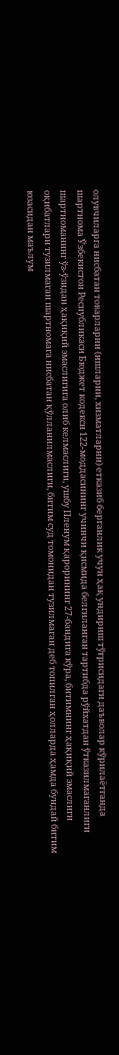олувчиларга нисбатан товарларни (ишларни, хизматларни) етказиб берганлик учун ҳақ ундириш тўғрисидаги даъволар кўрилаётганда шартнома Ўзбекистон Республикаси Бюджет кодекси 122-моддасининг учинчи қисмида белгиланган тартибда рўйхатдан ўтказилмаганлиги шартноманинг ўз-ўзидан ҳақиқий эмаслигига олиб келмаслиги, ушбу Пленум қарорининг 27-бандига кўра, битимнинг ҳақиқий эмаслиги оқибатлари тузилмаган шартномага нисбатан қўлланилмаслиги, битим суд томонидан тузилмаган деб топилган ҳолларда ҳамда бундай битим юзасидан маълум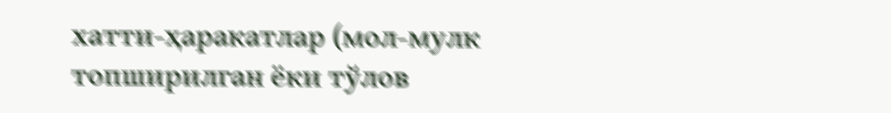хатти-ҳаракатлар (мол-мулк топширилган ёки тўлов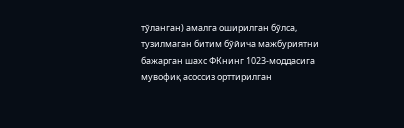тўланган) амалга оширилган бўлса, тузилмаган битим бўйича мажбуриятни бажарган шахс ФКнинг 1023-моддасига мувофиқ асоссиз орттирилган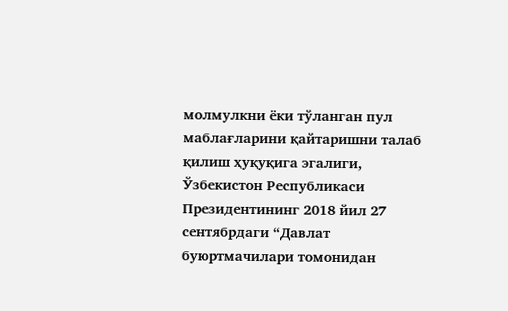молмулкни ёки тўланган пул маблағларини қайтаришни талаб қилиш ҳуқуқига эгалиги, Ўзбекистон Республикаси Президентининг 2018 йил 27 сентябрдаги “Давлат буюртмачилари томонидан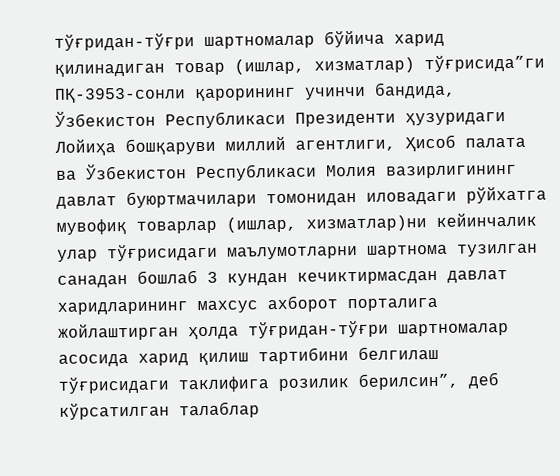тўғридан-тўғри шартномалар бўйича харид қилинадиган товар (ишлар, хизматлар) тўғрисида”ги ПҚ-3953-сонли қарорининг учинчи бандида, Ўзбекистон Республикаси Президенти ҳузуридаги Лойиҳа бошқаруви миллий агентлиги, Ҳисоб палата ва Ўзбекистон Республикаси Молия вазирлигининг давлат буюртмачилари томонидан иловадаги рўйхатга мувофиқ товарлар (ишлар, хизматлар)ни кейинчалик улар тўғрисидаги маълумотларни шартнома тузилган санадан бошлаб 3 кундан кечиктирмасдан давлат харидларининг махсус ахборот порталига жойлаштирган ҳолда тўғридан-тўғри шартномалар асосида харид қилиш тартибини белгилаш тўғрисидаги таклифига розилик берилсин”, деб кўрсатилган талаблар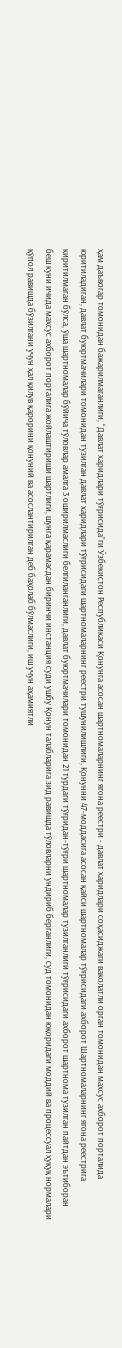ҳам даъвогар томонидан бажарилмаганлиги, “Давлат харидлари тўғрисида”ги Ўзбекистон Республикаси Қонунга асосан шартномаларнинг ягона реестри - давлат харидлари соҳасиджаги ваколатли орган томонидан махсус ахборот порталида юритиладиган, давлат буюртмачилари томонидан тузилган давлат харидлари тўғрисидаги шартномаларнинг реестри тушунилишлиги, Қонунни 47-моддасига асосан қайси шартномалар тўғрисидаги ахборот Шартномаларнинг ягона реестрига киритилмаган бўлса, ўша шартномалар бўйича тўловлар амалга 3 оширилмаслиги белгиланганлиги, давлат буюртмачилари томонидан 21 турдаги тўғридан-тўғри шартномалар тузилганлиги тўғрисидаги ахборот шартнома тузилган пайтдан эътиборан беш куни ичида махсус ахборот порталига жойлаштириши шартлиги, шунга қарамасдан биринчи инстанция суди ушбу Қонун талабларига зид равишда тўловларни ундириб берганлиги, суд томонидан юқоридаги моддий ва процессуал ҳуқуқ нормалари қўпол равишда бўзилгани учун ҳал қилув қарорини қонуний ва асослантирилган деб баҳолаб бўлмаслиги, иш учун аҳамиятли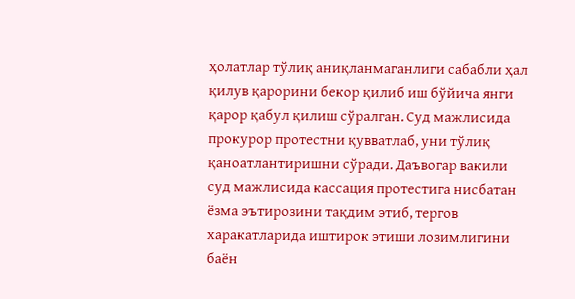ҳолатлар тўлиқ аниқланмаганлиги сабабли ҳал қилув қарорини бекор қилиб иш бўйича янги қарор қабул қилиш сўралган. Суд мажлисида прокурор протестни қувватлаб, уни тўлиқ қаноатлантиришни сўради. Даъвогар вакили суд мажлисида кассация протестига нисбатан ёзма эътирозини тақдим этиб, тергов харакатларида иштирок этиши лозимлигини баён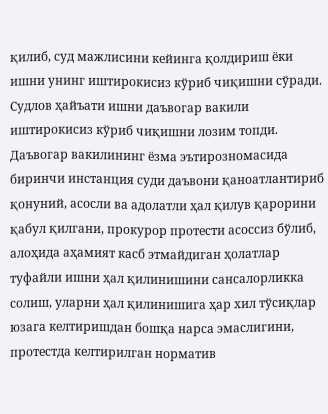қилиб, суд мажлисини кейинга қолдириш ёки ишни унинг иштирокисиз кўриб чиқишни сўради. Судлов ҳайъати ишни даъвогар вакили иштирокисиз кўриб чиқишни лозим топди. Даъвогар вакилининг ёзма эътирозномасида биринчи инстанция суди даъвони қаноатлантириб қонуний, асосли ва адолатли ҳал қилув қарорини қабул қилгани, прокурор протести асоссиз бўлиб, алоҳида аҳамият касб этмайдиган ҳолатлар туфайли ишни ҳал қилинишини сансалорликка солиш, уларни ҳал қилинишига ҳар хил тўсиқлар юзага келтиришдан бошқа нарса эмаслигини, протестда келтирилган норматив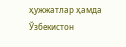ҳужжатлар ҳамда Ўзбекистон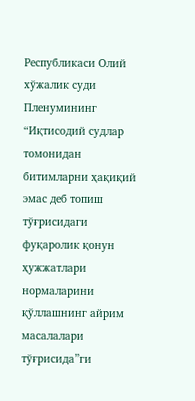Республикаси Олий хўжалик суди Пленумининг “Иқтисодий судлар томонидан битимларни ҳақиқий эмас деб топиш тўғрисидаги фуқаролик қонун ҳужжатлари нормаларини қўллашнинг айрим масалалари тўғрисида”ги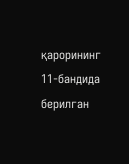қарорининг 11-бандида берилган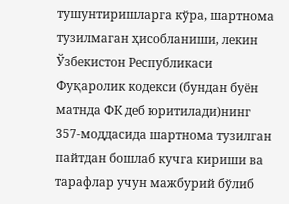тушунтиришларга кўра, шартнома тузилмаган ҳисобланиши, лекин Ўзбекистон Республикаси Фуқаролик кодекси (бундан буён матнда ФК деб юритилади)нинг 357-моддасида шартнома тузилган пайтдан бошлаб кучга кириши ва тарафлар учун мажбурий бўлиб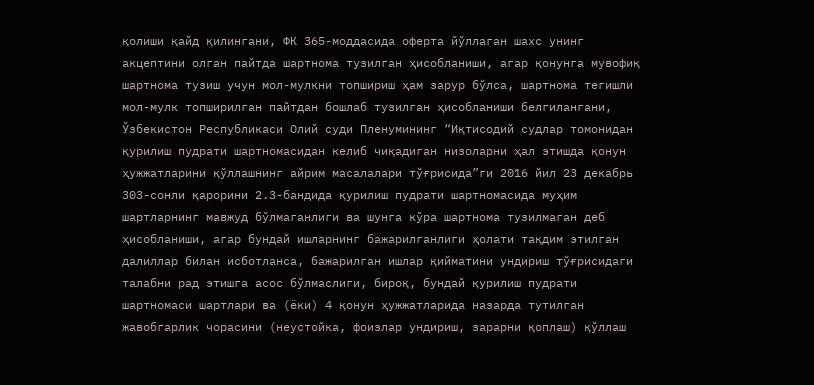қолиши қайд қилингани, ФК 365-моддасида оферта йўллаган шахс унинг акцептини олган пайтда шартнома тузилган ҳисобланиши, агар қонунга мувофиқ шартнома тузиш учун мол-мулкни топшириш ҳам зарур бўлса, шартнома тегишли мол-мулк топширилган пайтдан бошлаб тузилган ҳисобланиши белгилангани, Ўзбекистон Республикаси Олий суди Пленумининг “Иқтисодий судлар томонидан қурилиш пудрати шартномасидан келиб чиқадиган низоларни ҳал этишда қонун ҳужжатларини қўллашнинг айрим масалалари тўғрисида”ги 2016 йил 23 декабрь 303-сонли қарорини 2.3-бандида қурилиш пудрати шартномасида муҳим шартларнинг мавжуд бўлмаганлиги ва шунга кўра шартнома тузилмаган деб ҳисобланиши, агар бундай ишларнинг бажарилганлиги ҳолати тақдим этилган далиллар билан исботланса, бажарилган ишлар қийматини ундириш тўғрисидаги талабни рад этишга асос бўлмаслиги, бироқ, бундай қурилиш пудрати шартномаси шартлари ва (ёки) 4 қонун ҳужжатларида назарда тутилган жавобгарлик чорасини (неустойка, фоизлар ундириш, зарарни қоплаш) қўллаш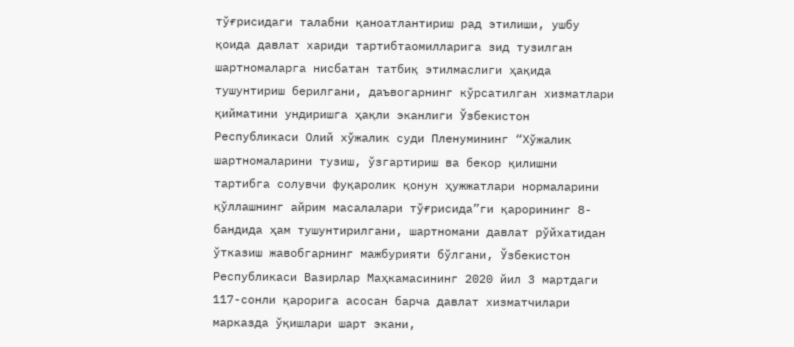тўғрисидаги талабни қаноатлантириш рад этилиши, ушбу қоида давлат хариди тартибтаомилларига зид тузилган шартномаларга нисбатан татбиқ этилмаслиги ҳақида тушунтириш берилгани, даъвогарнинг кўрсатилган хизматлари қийматини ундиришга ҳақли эканлиги Ўзбекистон Республикаси Олий хўжалик суди Пленумининг “Хўжалик шартномаларини тузиш, ўзгартириш ва бекор қилишни тартибга солувчи фуқаролик қонун ҳужжатлари нормаларини қўллашнинг айрим масалалари тўғрисида”ги қарорининг 8-бандида ҳам тушунтирилгани, шартномани давлат рўйхатидан ўтказиш жавобгарнинг мажбурияти бўлгани, Ўзбекистон Республикаси Вазирлар Маҳкамасининг 2020 йил 3 мартдаги 117-сонли қарорига асосан барча давлат хизматчилари марказда ўқишлари шарт экани,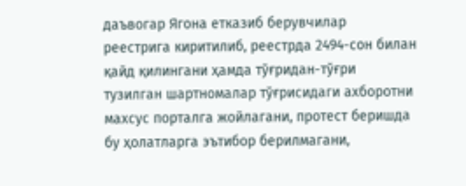даъвогар Ягона етказиб берувчилар реестрига киритилиб, реестрда 2494-сон билан қайд қилингани ҳамда тўғридан-тўғри тузилган шартномалар тўғрисидаги ахборотни махсус порталга жойлагани, протест беришда бу ҳолатларга эътибор берилмагани,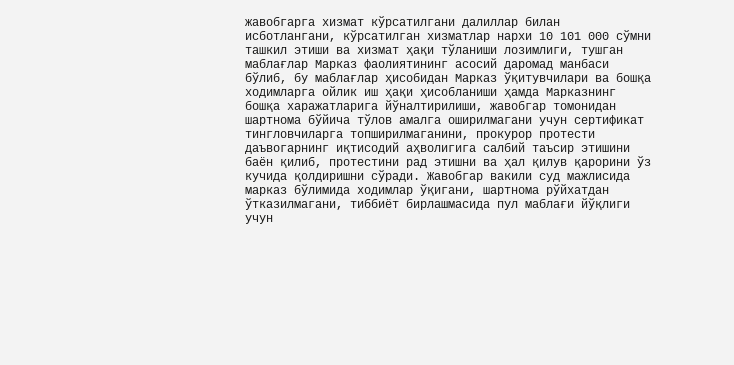жавобгарга хизмат кўрсатилгани далиллар билан исботлангани, кўрсатилган хизматлар нархи 10 101 000 сўмни ташкил этиши ва хизмат ҳақи тўланиши лозимлиги, тушган маблағлар Марказ фаолиятининг асосий даромад манбаси бўлиб, бу маблағлар ҳисобидан Марказ ўқитувчилари ва бошқа ходимларга ойлик иш ҳақи ҳисобланиши ҳамда Марказнинг бошқа харажатларига йўналтирилиши, жавобгар томонидан шартнома бўйича тўлов амалга оширилмагани учун сертификат тингловчиларга топширилмаганини, прокурор протести даъвогарнинг иқтисодий аҳволигига салбий таъсир этишини баён қилиб, протестини рад этишни ва ҳал қилув қарорини ўз кучида қолдиришни сўради. Жавобгар вакили суд мажлисида марказ бўлимида ходимлар ўқигани, шартнома рўйхатдан ўтказилмагани, тиббиёт бирлашмасида пул маблағи йўқлиги учун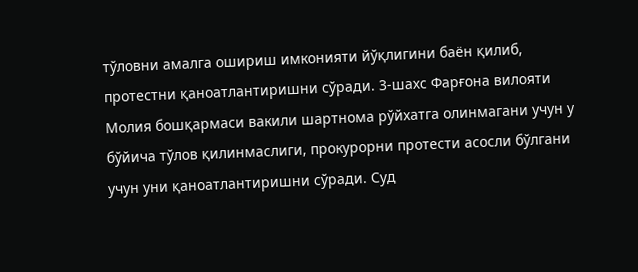тўловни амалга ошириш имконияти йўқлигини баён қилиб, протестни қаноатлантиришни сўради. 3-шахс Фарғона вилояти Молия бошқармаси вакили шартнома рўйхатга олинмагани учун у бўйича тўлов қилинмаслиги, прокурорни протести асосли бўлгани учун уни қаноатлантиришни сўради. Суд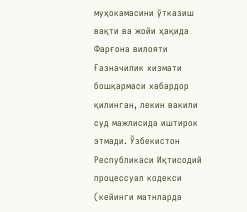муҳокамасини ўтказиш вақти ва жойи ҳақида Фарғона вилояти Ғазначилик хизмати бошқармаси хабардор қилинган, лекин вакили суд мажлисида иштирок этмади. Ўзбекистон Республикаси Иқтисодий процессуал кодекси (кейинги матнларда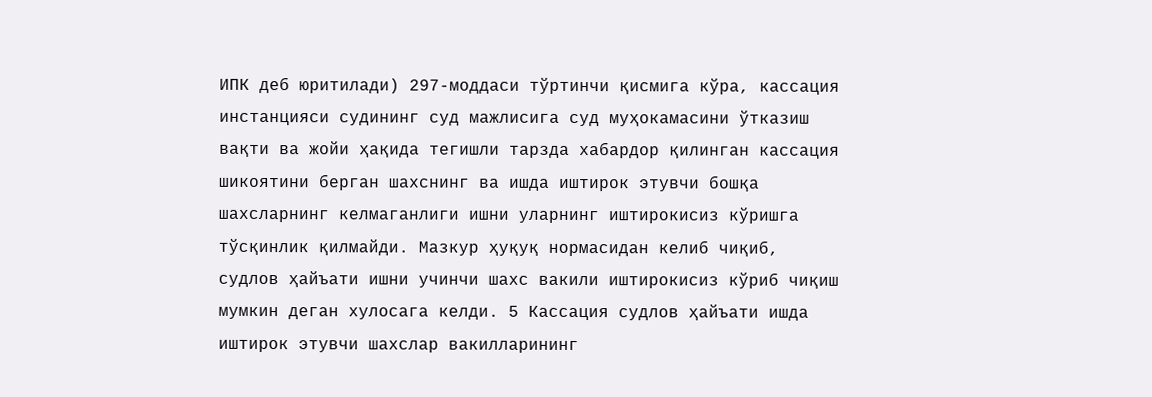ИПК деб юритилади) 297-моддаси тўртинчи қисмига кўра, кассация инстанцияси судининг суд мажлисига суд муҳокамасини ўтказиш вақти ва жойи ҳақида тегишли тарзда хабардор қилинган кассация шикоятини берган шахснинг ва ишда иштирок этувчи бошқа шахсларнинг келмаганлиги ишни уларнинг иштирокисиз кўришга тўсқинлик қилмайди. Мазкур ҳуқуқ нормасидан келиб чиқиб, судлов ҳайъати ишни учинчи шахс вакили иштирокисиз кўриб чиқиш мумкин деган хулосага келди. 5 Кассация судлов ҳайъати ишда иштирок этувчи шахслар вакилларининг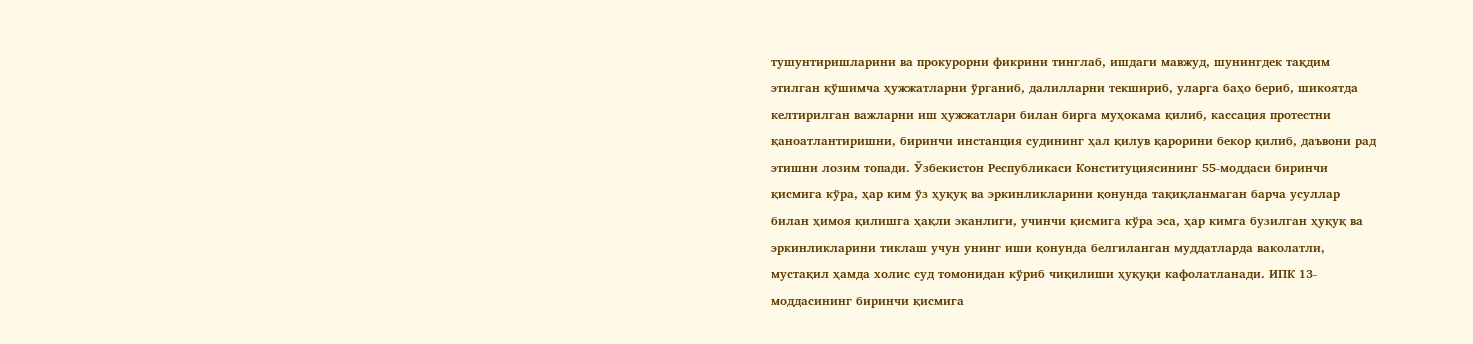тушунтиришларини ва прокурорни фикрини тинглаб, ишдаги мавжуд, шунингдек тақдим этилган қўшимча ҳужжатларни ўрганиб, далилларни текшириб, уларга баҳо бериб, шикоятда келтирилган важларни иш ҳужжатлари билан бирга муҳокама қилиб, кассация протестни қаноатлантиришни, биринчи инстанция судининг ҳал қилув қарорини бекор қилиб, даъвони рад этишни лозим топади. Ўзбекистон Республикаси Конституциясининг 55-моддаси биринчи қисмига кўра, ҳар ким ўз ҳуқуқ ва эркинликларини қонунда тақиқланмаган барча усуллар билан ҳимоя қилишга ҳақли эканлиги, учинчи қисмига кўра эса, ҳар кимга бузилган ҳуқуқ ва эркинликларини тиклаш учун унинг иши қонунда белгиланган муддатларда ваколатли, мустақил ҳамда холис суд томонидан кўриб чиқилиши ҳуқуқи кафолатланади. ИПК 13-моддасининг биринчи қисмига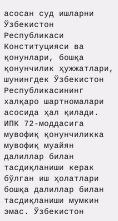асосан суд ишларни Ўзбекистон Республикаси Конституцияси ва қонунлари, бошқа қонунчилик ҳужжатлари, шунингдек Ўзбекистон Республикасининг халқаро шартномалари асосида ҳал қилади. ИПК 72-моддасига мувофиқ қонунчиликка мувофиқ муайян далиллар билан тасдиқланиши керак бўлган иш ҳолатлари бошқа далиллар билан тасдиқланиши мумкин эмас. Ўзбекистон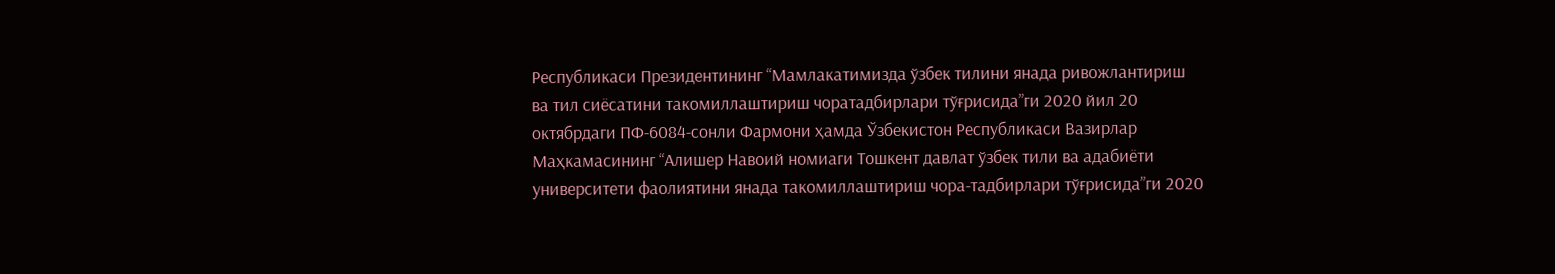Республикаси Президентининг “Мамлакатимизда ўзбек тилини янада ривожлантириш ва тил сиёсатини такомиллаштириш чоратадбирлари тўғрисида”ги 2020 йил 20 октябрдаги ПФ-6084-сонли Фармони ҳамда Ўзбекистон Республикаси Вазирлар Маҳкамасининг “Алишер Навоий номиаги Тошкент давлат ўзбек тили ва адабиёти университети фаолиятини янада такомиллаштириш чора-тадбирлари тўғрисида”ги 2020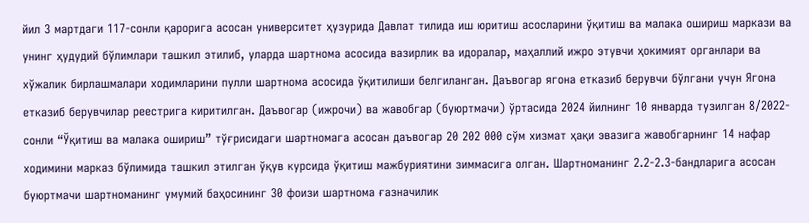йил 3 мартдаги 117-сонли қарорига асосан университет ҳузурида Давлат тилида иш юритиш асосларини ўқитиш ва малака ошириш маркази ва унинг ҳудудий бўлимлари ташкил этилиб, уларда шартнома асосида вазирлик ва идоралар, маҳаллий ижро этувчи ҳокимият органлари ва хўжалик бирлашмалари ходимларини пулли шартнома асосида ўқитилиши белгиланган. Даъвогар ягона етказиб берувчи бўлгани учун Ягона етказиб берувчилар реестрига киритилган. Даъвогар (ижрочи) ва жавобгар (буюртмачи) ўртасида 2024 йилнинг 10 январда тузилган 8/2022-сонли “Ўқитиш ва малака ошириш” тўғрисидаги шартномага асосан даъвогар 20 202 000 сўм хизмат ҳақи эвазига жавобгарнинг 14 нафар ходимини марказ бўлимида ташкил этилган ўқув курсида ўқитиш мажбуриятини зиммасига олган. Шартноманинг 2.2-2.3-бандларига асосан буюртмачи шартноманинг умумий баҳосининг 30 фоизи шартнома ғазначилик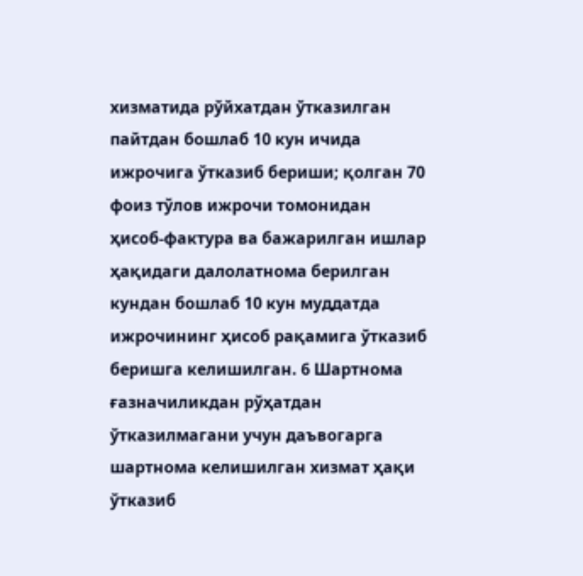хизматида рўйхатдан ўтказилган пайтдан бошлаб 10 кун ичида ижрочига ўтказиб бериши; қолган 70 фоиз тўлов ижрочи томонидан ҳисоб-фактура ва бажарилган ишлар ҳақидаги далолатнома берилган кундан бошлаб 10 кун муддатда ижрочининг ҳисоб рақамига ўтказиб беришга келишилган. 6 Шартнома ғазначиликдан рўҳатдан ўтказилмагани учун даъвогарга шартнома келишилган хизмат ҳақи ўтказиб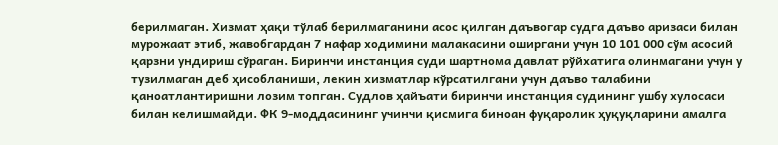берилмаган. Хизмат ҳақи тўлаб берилмаганини асос қилган даъвогар судга даъво аризаси билан мурожаат этиб, жавобгардан 7 нафар ходимини малакасини оширгани учун 10 101 000 сўм асосий қарзни ундириш сўраган. Биринчи инстанция суди шартнома давлат рўйхатига олинмагани учун у тузилмаган деб ҳисобланиши, лекин хизматлар кўрсатилгани учун даъво талабини қаноатлантиришни лозим топган. Судлов ҳайъати биринчи инстанция судининг ушбу хулосаси билан келишмайди. ФК 9-моддасининг учинчи қисмига биноан фуқаролик ҳуқуқларини амалга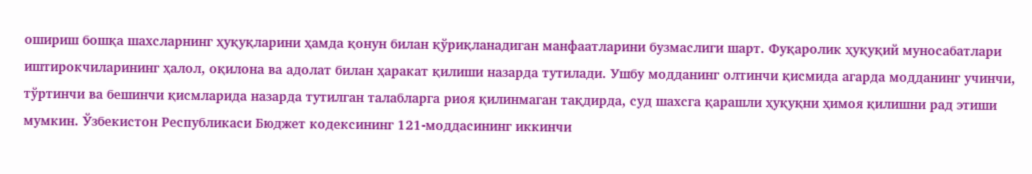ошириш бошқа шахсларнинг ҳуқуқларини ҳамда қонун билан қўриқланадиган манфаатларини бузмаслиги шарт. Фуқаролик ҳуқуқий муносабатлари иштирокчиларининг ҳалол, оқилона ва адолат билан ҳаракат қилиши назарда тутилади. Ушбу модданинг олтинчи қисмида агарда модданинг учинчи, тўртинчи ва бешинчи қисмларида назарда тутилган талабларга риоя қилинмаган тақдирда, суд шахсга қарашли ҳуқуқни ҳимоя қилишни рад этиши мумкин. Ўзбекистон Республикаси Бюджет кодексининг 121-моддасининг иккинчи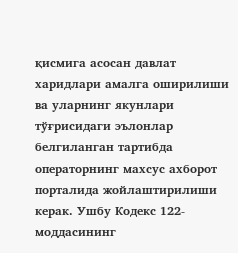қисмига асосан давлат харидлари амалга оширилиши ва уларнинг якунлари тўғрисидаги эълонлар белгиланган тартибда операторнинг махсус ахборот порталида жойлаштирилиши керак. Ушбу Кодекс 122-моддасининг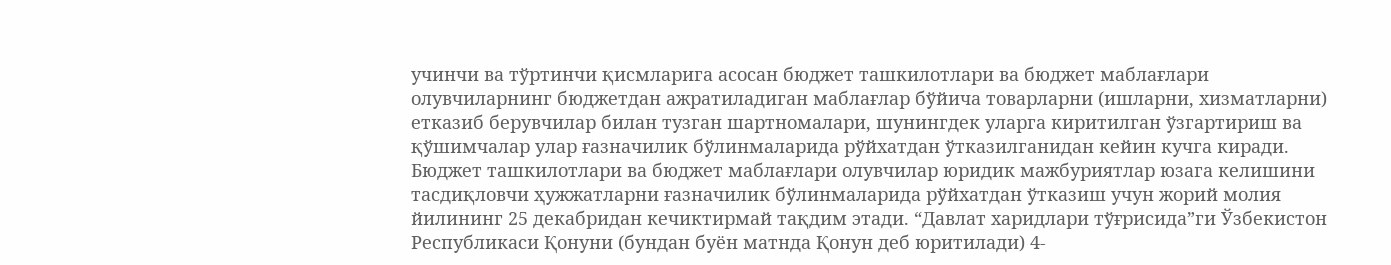учинчи ва тўртинчи қисмларига асосан бюджет ташкилотлари ва бюджет маблағлари олувчиларнинг бюджетдан ажратиладиган маблағлар бўйича товарларни (ишларни, хизматларни) етказиб берувчилар билан тузган шартномалари, шунингдек уларга киритилган ўзгартириш ва қўшимчалар улар ғазначилик бўлинмаларида рўйхатдан ўтказилганидан кейин кучга киради. Бюджет ташкилотлари ва бюджет маблағлари олувчилар юридик мажбуриятлар юзага келишини тасдиқловчи ҳужжатларни ғазначилик бўлинмаларида рўйхатдан ўтказиш учун жорий молия йилининг 25 декабридан кечиктирмай тақдим этади. “Давлат харидлари тўғрисида”ги Ўзбекистон Республикаси Қонуни (бундан буён матнда Қонун деб юритилади) 4-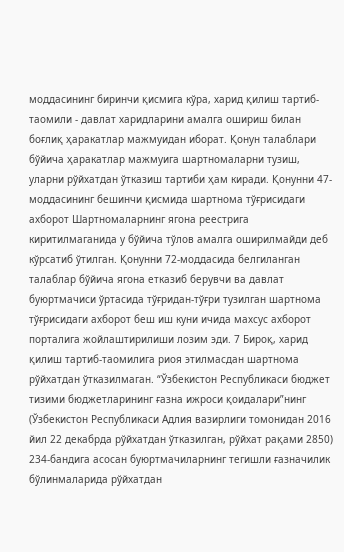моддасининг биринчи қисмига кўра, харид қилиш тартиб-таомили - давлат харидларини амалга ошириш билан боғлиқ ҳаракатлар мажмуидан иборат. Қонун талаблари бўйича ҳаракатлар мажмуига шартномаларни тузиш, уларни рўйхатдан ўтказиш тартиби ҳам киради. Қонунни 47-моддасининг бешинчи қисмида шартнома тўғрисидаги ахборот Шартномаларнинг ягона реестрига киритилмаганида у бўйича тўлов амалга оширилмайди деб кўрсатиб ўтилган. Қонунни 72-моддасида белгиланган талаблар бўйича ягона етказиб берувчи ва давлат буюртмачиси ўртасида тўғридан-тўғри тузилган шартнома тўғрисидаги ахборот беш иш куни ичида махсус ахборот порталига жойлаштирилиши лозим эди. 7 Бироқ, харид қилиш тартиб-таомилига риоя этилмасдан шартнома рўйхатдан ўтказилмаган. “Ўзбекистон Республикаси бюджет тизими бюджетларининг ғазна ижроси қоидалари”нинг (Ўзбекистон Республикаси Адлия вазирлиги томонидан 2016 йил 22 декабрда рўйхатдан ўтказилган, рўйхат рақами 2850) 234-бандига асосан буюртмачиларнинг тегишли ғазначилик бўлинмаларида рўйхатдан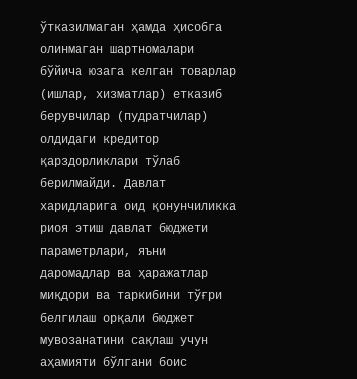ўтказилмаган ҳамда ҳисобга олинмаган шартномалари бўйича юзага келган товарлар (ишлар, хизматлар) етказиб берувчилар (пудратчилар) олдидаги кредитор қарздорликлари тўлаб берилмайди. Давлат харидларига оид қонунчиликка риоя этиш давлат бюджети параметрлари, яъни даромадлар ва ҳаражатлар миқдори ва таркибини тўғри белгилаш орқали бюджет мувозанатини сақлаш учун аҳамияти бўлгани боис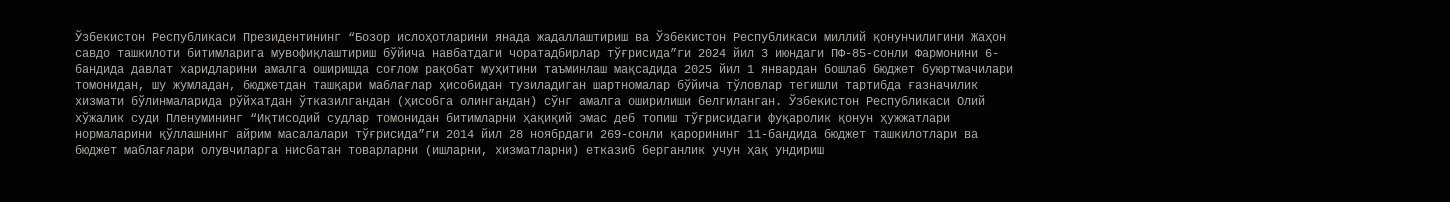Ўзбекистон Республикаси Президентининг “Бозор ислоҳотларини янада жадаллаштириш ва Ўзбекистон Республикаси миллий қонунчилигини Жаҳон савдо ташкилоти битимларига мувофиқлаштириш бўйича навбатдаги чоратадбирлар тўғрисида”ги 2024 йил 3 июндаги ПФ-85-сонли Фармонини 6-бандида давлат харидларини амалга оширишда соғлом рақобат муҳитини таъминлаш мақсадида 2025 йил 1 январдан бошлаб бюджет буюртмачилари томонидан, шу жумладан, бюджетдан ташқари маблағлар ҳисобидан тузиладиган шартномалар бўйича тўловлар тегишли тартибда ғазначилик хизмати бўлинмаларида рўйхатдан ўтказилгандан (ҳисобга олингандан) сўнг амалга оширилиши белгиланган. Ўзбекистон Республикаси Олий хўжалик суди Пленумининг “Иқтисодий судлар томонидан битимларни ҳақиқий эмас деб топиш тўғрисидаги фуқаролик қонун ҳужжатлари нормаларини қўллашнинг айрим масалалари тўғрисида”ги 2014 йил 28 ноябрдаги 269-сонли қарорининг 11-бандида бюджет ташкилотлари ва бюджет маблағлари олувчиларга нисбатан товарларни (ишларни, хизматларни) етказиб берганлик учун ҳақ ундириш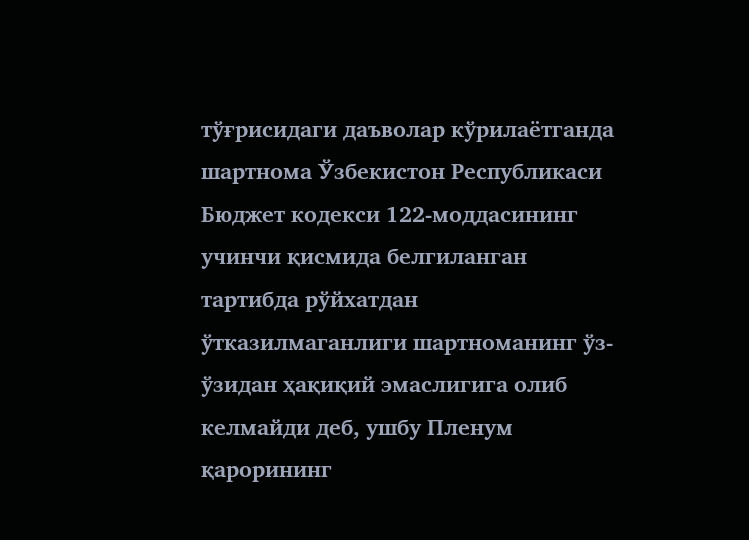тўғрисидаги даъволар кўрилаётганда шартнома Ўзбекистон Республикаси Бюджет кодекси 122-моддасининг учинчи қисмида белгиланган тартибда рўйхатдан ўтказилмаганлиги шартноманинг ўз-ўзидан ҳақиқий эмаслигига олиб келмайди деб, ушбу Пленум қарорининг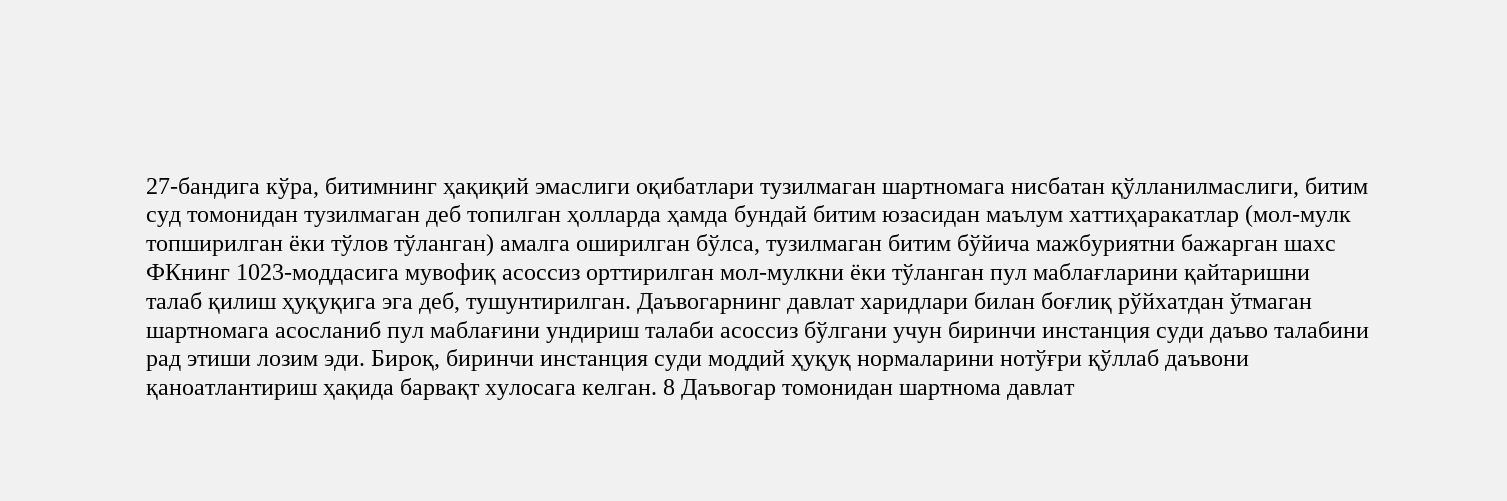27-бандига кўра, битимнинг ҳақиқий эмаслиги оқибатлари тузилмаган шартномага нисбатан қўлланилмаслиги, битим суд томонидан тузилмаган деб топилган ҳолларда ҳамда бундай битим юзасидан маълум хаттиҳаракатлар (мол-мулк топширилган ёки тўлов тўланган) амалга оширилган бўлса, тузилмаган битим бўйича мажбуриятни бажарган шахс ФКнинг 1023-моддасига мувофиқ асоссиз орттирилган мол-мулкни ёки тўланган пул маблағларини қайтаришни талаб қилиш ҳуқуқига эга деб, тушунтирилган. Даъвогарнинг давлат харидлари билан боғлиқ рўйхатдан ўтмаган шартномага асосланиб пул маблағини ундириш талаби асоссиз бўлгани учун биринчи инстанция суди даъво талабини рад этиши лозим эди. Бироқ, биринчи инстанция суди моддий ҳуқуқ нормаларини нотўғри қўллаб даъвони қаноатлантириш ҳақида барвақт хулосага келган. 8 Даъвогар томонидан шартнома давлат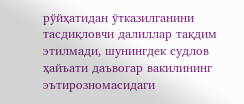рўйҳатидан ўтказилганини тасдиқловчи далиллар тақдим этилмади, шунингдек судлов ҳайъати даъвогар вакилининг эътирозномасидаги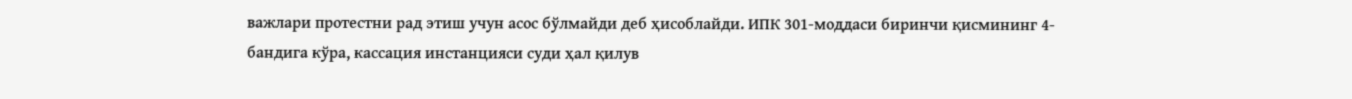важлари протестни рад этиш учун асос бўлмайди деб ҳисоблайди. ИПК 301-моддаси биринчи қисмининг 4-бандига кўра, кассация инстанцияси суди ҳал қилув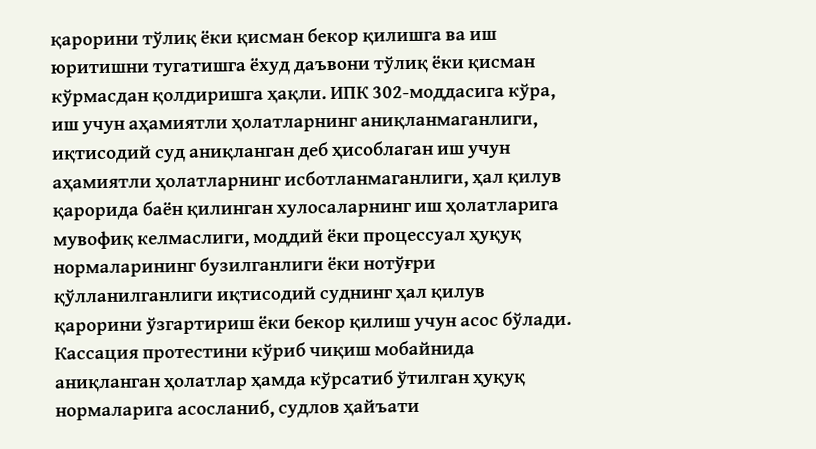қарорини тўлиқ ёки қисман бекор қилишга ва иш юритишни тугатишга ёхуд даъвони тўлиқ ёки қисман кўрмасдан қолдиришга ҳақли. ИПК 302-моддасига кўра, иш учун аҳамиятли ҳолатларнинг аниқланмаганлиги, иқтисодий суд аниқланган деб ҳисоблаган иш учун аҳамиятли ҳолатларнинг исботланмаганлиги, ҳал қилув қарорида баён қилинган хулосаларнинг иш ҳолатларига мувофиқ келмаслиги, моддий ёки процессуал ҳуқуқ нормаларининг бузилганлиги ёки нотўғри қўлланилганлиги иқтисодий суднинг ҳал қилув қарорини ўзгартириш ёки бекор қилиш учун асос бўлади. Кассация протестини кўриб чиқиш мобайнида аниқланган ҳолатлар ҳамда кўрсатиб ўтилган ҳуқуқ нормаларига асосланиб, судлов ҳайъати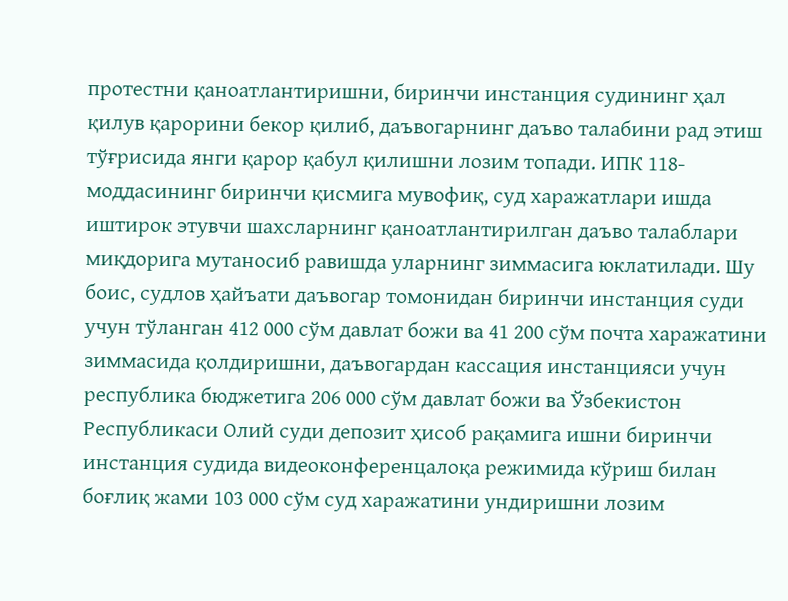протестни қаноатлантиришни, биринчи инстанция судининг ҳал қилув қарорини бекор қилиб, даъвогарнинг даъво талабини рад этиш тўғрисида янги қарор қабул қилишни лозим топади. ИПК 118-моддасининг биринчи қисмига мувофиқ, суд харажатлари ишда иштирок этувчи шахсларнинг қаноатлантирилган даъво талаблари миқдорига мутаносиб равишда уларнинг зиммасига юклатилади. Шу боис, судлов ҳайъати даъвогар томонидан биринчи инстанция суди учун тўланган 412 000 сўм давлат божи ва 41 200 сўм почта харажатини зиммасида қолдиришни, даъвогардан кассация инстанцияси учун республика бюджетига 206 000 сўм давлат божи ва Ўзбекистон Республикаси Олий суди депозит ҳисоб рақамига ишни биринчи инстанция судида видеоконференцалоқа режимида кўриш билан боғлиқ жами 103 000 сўм суд харажатини ундиришни лозим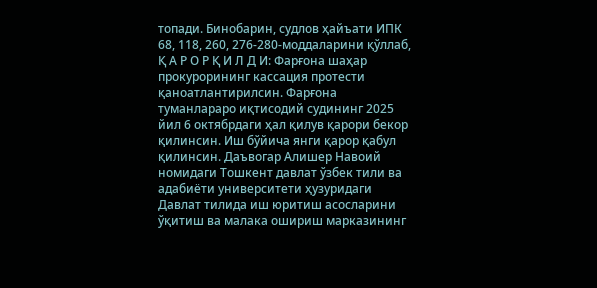топади. Бинобарин, судлов ҳайъати ИПК 68, 118, 260, 276-280-моддаларини қўллаб, Қ А Р О Р Қ И Л Д И: Фарғона шаҳар прокурорининг кассация протести қаноатлантирилсин. Фарғона туманлараро иқтисодий судининг 2025 йил 6 октябрдаги ҳал қилув қарори бекор қилинсин. Иш бўйича янги қарор қабул қилинсин. Даъвогар Алишер Навоий номидаги Тошкент давлат ўзбек тили ва адабиёти университети ҳузуридаги Давлат тилида иш юритиш асосларини ўқитиш ва малака ошириш марказининг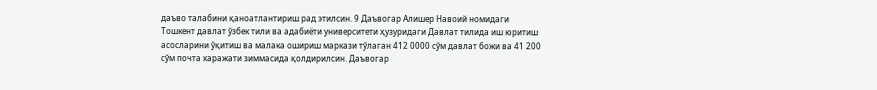даъво талабини қаноатлантириш рад этилсин. 9 Даъвогар Алишер Навоий номидаги Тошкент давлат ўзбек тили ва адабиёти университети ҳузуридаги Давлат тилида иш юритиш асосларини ўқитиш ва малака ошириш маркази тўлаган 412 0000 сўм давлат божи ва 41 200 сўм почта харажати зиммасида қолдирилсин. Даъвогар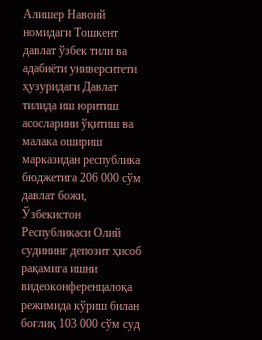Алишер Навоий номидаги Тошкент давлат ўзбек тили ва адабиёти университети ҳузуридаги Давлат тилида иш юритиш асосларини ўқитиш ва малака ошириш марказидан республика бюджетига 206 000 сўм давлат божи, Ўзбекистон Республикаси Олий судининг депозит ҳисоб рақамига ишни видеоконференцалоқа режимида кўриш билан боғлиқ 103 000 сўм суд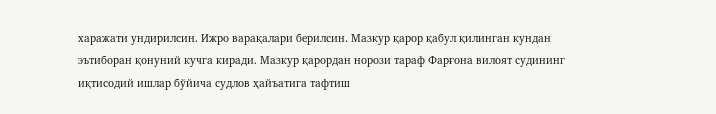харажати ундирилсин. Ижро варақалари берилсин. Мазкур қарор қабул қилинган кундан эътиборан қонуний кучга киради. Мазкур қарордан норози тараф Фарғона вилоят судининг иқтисодий ишлар бўйича судлов ҳайъатига тафтиш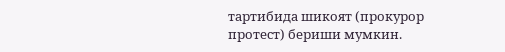тартибида шикоят (прокурор протест) бериши мумкин.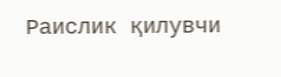Раислик қилувчи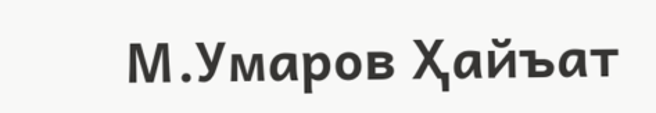М.Умаров Ҳайъат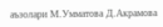аъзолари М.Умматова Д.Акрамова